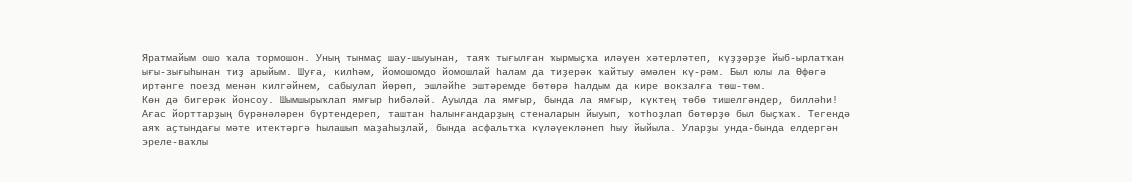Яратмайым ошо ҡала тормошон. Уның тынмаҫ шау-шыуынан, таяҡ тығылған ҡырмыҫҡа иләүен хәтерләтеп, күҙҙәрҙе йыб-ырлатҡан ығы-зығыһынан тиҙ арыйым. Шуға, килһәм, йомошомдо йомошлай һалам да тиҙерәк ҡайтыу әмәлен кү-рәм. Был юлы ла Өфөгә иртәнге поезд менән килгәйнем, сабыулап йөрөп, эшләйһе эштәремде бөтөрә һалдым да кире вокзалға төш-төм.
Көн дә бигерәк йонсоу. Шымшырыҡлап ямғыр һибәләй. Ауылда ла ямғыр, бында ла ямғыр, күктең төбө тишелгәндер, билләһи! Ағас йорттарҙың бүрәнәләрен бүртендереп, таштан һалынғандарҙың стеналарын йыуып, ҡотһоҙлап бөтөрҙө был быҫҡаҡ. Тегендә аяҡ аҫтындағы мәте итектәргә һылашып маҙаһыҙлай, бында асфальтҡа күләүекләнеп һыу йыйыла. Уларҙы унда-бында елдергән эреле-ваҡлы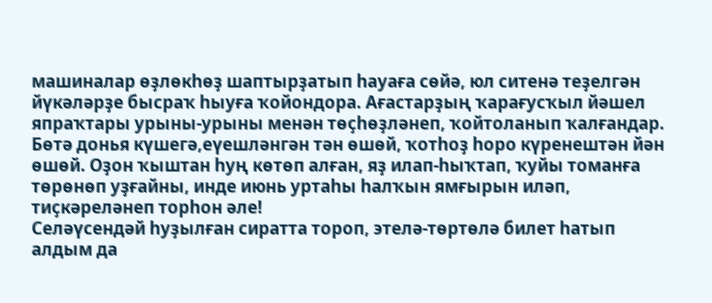машиналар өҙлөкһөҙ шаптырҙатып һауаға сөйә, юл ситенә теҙелгән йүкәләрҙе бысраҡ һыуға ҡойондора. Ағастарҙың ҡарағусҡыл йәшел япраҡтары урыны-урыны менән төҫһөҙләнеп, ҡойтоланып ҡалғандар. Бөтә донья күшегә,еүешләнгән тән өшөй, ҡотһоҙ һоро күренештән йән өшөй. Оҙон ҡыштан һуң көтөп алған, яҙ илап-һыҡтап, ҡуйы томанға төрөнөп уҙғайны, инде июнь уртаһы һалҡын ямғырын иләп, тиҫкәреләнеп торһон әле!
Селәүсендәй һуҙылған сиратта тороп, этелә-төртөлә билет һатып алдым да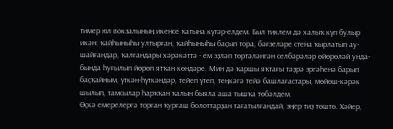тимер юл вокзалының икенсе ҡатына күтәр-елдем. Был тиклем дә халыҡ күп булыр икән: ҡайһыныһы ултырған, ҡайһыныһы баҫып тора, бәғзеләре стена ҡырлатып ау-шайғандар, ҡалғандары хәрәкәттә - ем эҙләп төртәләнгән селбәрәләр өйөрөләй унда-бында һуғылып йөрөп ятҡан көндәре. Мин дә ҡаршы яҡтағы тәҙрә эргәһенә барып баҫҡайным, үткән-һүткәндәр, тейеп үтеп, теңкәгә тейә башлағастары, мөйөш-кәрәк шылып, тамсылар һарҡҡан ҡалын быяла аша тышҡа төбәлдем.
Өҫкә емерелергә торған ҡурғаш болоттарҙан тағатылғандай, эңер тиҙ төштө. Хәйер,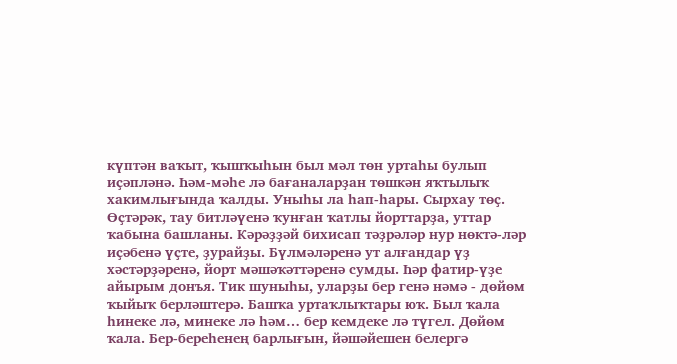күптән ваҡыт, ҡышҡыһын был мәл төн уртаһы булып иҫәпләнә. Һәм-мәһе лә бағаналарҙан төшкән яҡтылыҡ хакимлығында ҡалды. Уныһы ла һап-һары. Сырхау төҫ. Өҫтәрәк, тау битләүенә ҡунған ҡатлы йорттарҙа, уттар ҡабына башланы. Кәрәҙҙәй бихисап тәҙрәләр нур нөктә-ләр иҫәбенә үҫте, ҙурайҙы. Бүлмәләренә ут алғандар үҙ хәстәрҙәренә, йорт мәшәҡәттәренә сумды. Һәр фатир-үҙе айырым донъя. Тик шуныһы, уларҙы бер генә нәмә - дөйөм ҡыйыҡ берләштерә. Башҡа уртаҡлыҡтары юҡ. Был ҡала һинеке лә, минеке лә һәм… бер кемдеке лә түгел. Дөйөм ҡала. Бер-береһенең барлығын, йәшәйешен белергә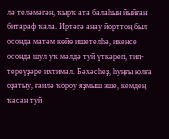лә теләмәгән, ҡырҡ ата балаһын йыйған битараф ҡала. Иртәгә анау йорттоң был осонда матәм көйө ишетелһә, икенсе осонда шул уҡ мәлдә туй үткәреп, тип-тереүҙәре ихтимал. Бәхәсһеҙ, һуңғы юлға оҙатыу, ғаилә ҡороу яҙмыш эше, кемдең ҡасан туй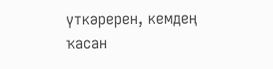үткәререн, кемдең ҡасан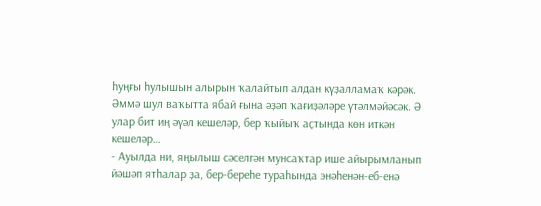һуңғы һулышын алырын ҡалайтып алдан күҙалламаҡ кәрәк. Әммә шул ваҡытта ябай ғына әҙәп ҡағиҙәләре үтәлмәйәсәк. Ә улар бит иң әүәл кешеләр, бер ҡыйыҡ аҫтында көн иткән кешеләр…
- Ауылда ни, яңылыш сәселгән мунсаҡтар ише айырымланып йәшәп ятһалар ҙа, бер-береһе тураһында энәһенән-еб-енә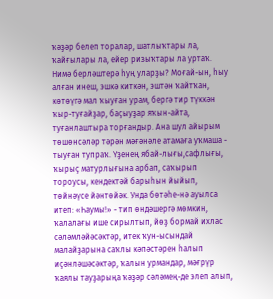ҡәҙәр белеп торалар, шатлыҡтары ла, ҡайғылары ла, ейер ризыҡтары ла уртаҡ. Нимә берләштерә һуң уларҙы? Моғай-ын, һыу алған инеш, эшкә киткән, эштән ҡайтҡан, көтөүгә мал ҡыуған урам, бергә тир түккән ҡыр-туғайҙар, баҫыуҙар яҡын-айта, туғанлаштыра торғандыр. Ана шул айырым төшөнсәләр тәрән мәғәнәле атамаға уҡмаша - тыуған тупраҡ. Үҙенең ябай-лығы,сафлығы, ҡырыҫ матурлығына арбап, саҡырып тороусы, кендектәй барыһын йыйып, төйнәүсе йәнтөйәк. Унда бөтәһе-нә ауылса итеп: «Һаумы!» - тип өндәшергә мөмкин, ҡалалағы ише сирылтып, йөҙ бормай ихлас сәләмләйәсәктәр, итек ҡун-ысындай малайҙарына саҡлы кәпәстәрен һалып иҫәнләшәсәктәр, ҡалын урмандар, мәғрүр ҡаялы тауҙарыңа ҡәҙәр сәләмең-де элеп алып,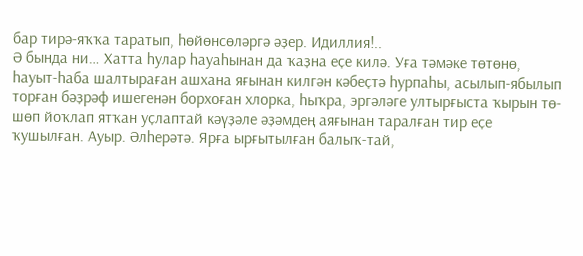бар тирә-яҡҡа таратып, һөйөнсөләргә әҙер. Идиллия!..
Ә бында ни… Хатта һулар һауаһынан да ҡаҙна еҫе килә. Уға тәмәке төтөнө, һауыт-һаба шалтыраған ашхана яғынан килгән кәбеҫтә һурпаһы, асылып-ябылып торған бәҙрәф ишегенән борхоған хлорка, һыҡра, эргәләге ултырғыста ҡырын тө-шөп йоҡлап ятҡан уҫлаптай кәүҙәле әҙәмдең аяғынан таралған тир еҫе ҡушылған. Ауыр. Әлһерәтә. Ярға ырғытылған балыҡ-тай,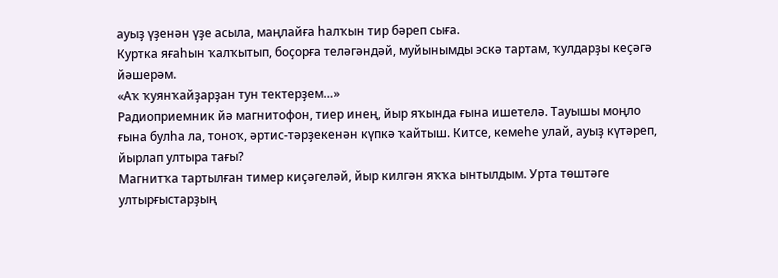ауыҙ үҙенән үҙе асыла, маңлайға һалҡын тир бәреп сыға.
Куртка яғаһын ҡалҡытып, боҫорға теләгәндәй, муйынымды эскә тартам, ҡулдарҙы кеҫәгә йәшерәм.
«Аҡ ҡуянҡайҙарҙан тун тектерҙем…»
Радиоприемник йә магнитофон, тиер инең, йыр яҡында ғына ишетелә. Тауышы моңло ғына булһа ла, тоноҡ, әртис-тәрҙекенән күпкә ҡайтыш. Китсе, кемеһе улай, ауыҙ күтәреп, йырлап ултыра тағы?
Магнитҡа тартылған тимер киҫәгеләй, йыр килгән яҡҡа ынтылдым. Урта төштәге ултырғыстарҙың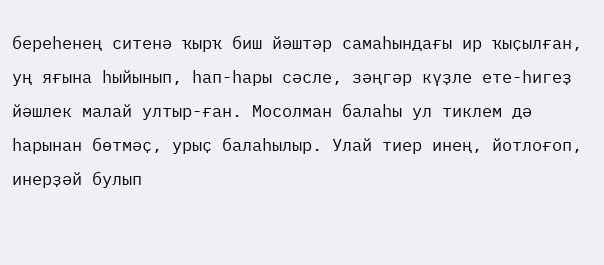береһенең ситенә ҡырҡ биш йәштәр самаһындағы ир ҡыҫылған, уң яғына һыйынып, һап-һары сәсле, зәңгәр күҙле ете-һигеҙ йәшлек малай ултыр-ған. Мосолман балаһы ул тиклем дә һарынан бөтмәҫ, урыҫ балаһылыр. Улай тиер инең, йотлоғоп, инерҙәй булып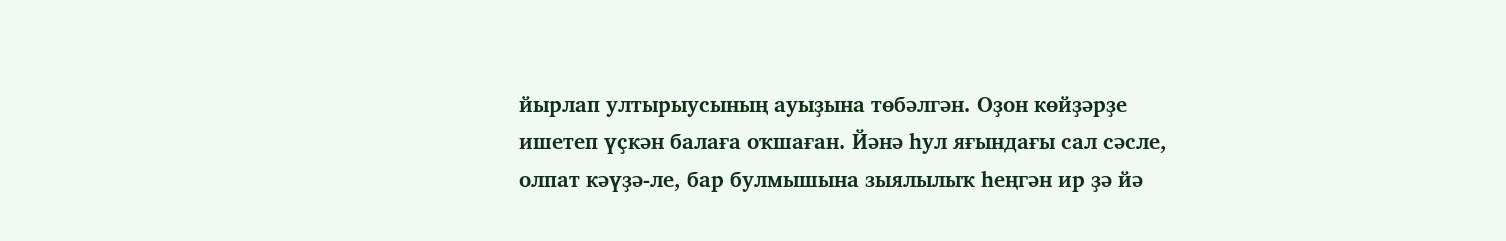йырлап ултырыусының ауыҙына төбәлгән. Оҙон көйҙәрҙе ишетеп үҫкән балаға оҡшаған. Йәнә һул яғындағы сал сәсле, олпат кәүҙә-ле, бар булмышына зыялылыҡ һеңгән ир ҙә йә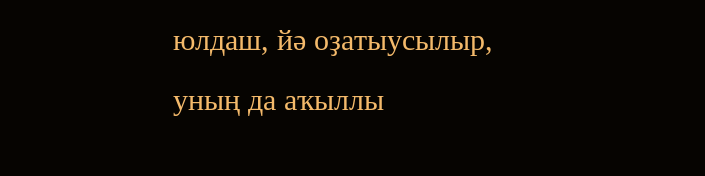юлдаш, йә оҙатыусылыр, уның да аҡыллы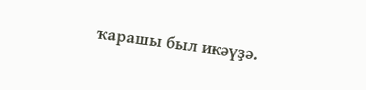ҡарашы был икәүҙә.